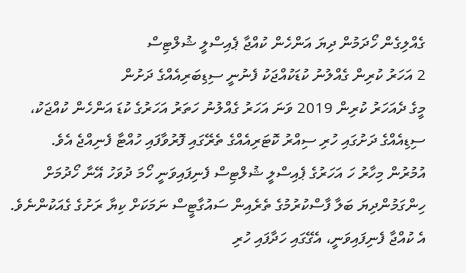ގެއްލިގެން ހޯދަމުން ދިޔަ އަންހެން ކުއްޖާ ޕެއިސްލީ ޝުލްޓިސް
2 އަހަރު ކުރިން ގެއްލުނު ކުޑަކުއްޖަކު ފެނުނީ ސިޑިބަރިއެއްގެ ދަށުން
މީގެ ދެއަހަރު ކުރިން 2019 ވަނަ އަހަރު ގެއްލުނު ހަތަރު އަހަރުގެ ކުޑަ އަންހެން ކުއްޖަކު، ސިޑިއެއްގެ ދަށުގައި ހުރި ސިއްރު ކޮޓަރިއެއްގެ ތެރޭގައި ފޮރުވާފައި ހުއްޓާ ފެނިއްޖެ އެވެ.
އުމުރުން މިހާރު ހަ އަހަރުގެ ޕެއިސްލީ ޝުލްޓިސް ފެނިފައިވަނީ ހޯމަ ދުވަހު އޭނާ ހޯދުމަށް ހިންގަމުންދިޔަ ބަލާ ފާސްކުރުމުގެ ތެރެއިން ސައުގާޓީސް ނަމަކަށް ކިޔާ ރަށުގެ ގެއަކުންނެވެ.
އެ ކުއްޖާ ފެނިފައިވަނީ، އެގޭގައި ހަދާފައި ހުރި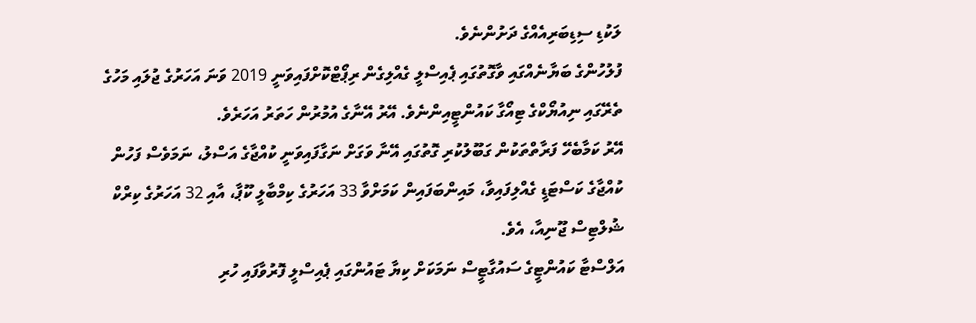ލަކުޑި ސިޑިބަރިއެއްގެ ދަށުންނެވެ.
ފުލުހުންގެ ބަޔާނެއްގައި ވާގޮތުގައި ޕެއިސްލީ ގެއްލިގެން ރިޕޯޓްކޮށްފައިވަނީ 2019 ވަނަ އަހަރުގެ ޖުލައި މަހުގެ ތެރޭގައި ނިއުޔޯކްގެ ޓިއޯގާ ކައުންޓީއިންނެވެ. އޭރު އޭނާގެ އުމުރުން ހަތަރު އަހަރެވެ.
އޭރު ކަމާބެހޭ ފަރާތްތަކުން ގަބޫލުކުރި ގޮތުގައި އޭނާ ވަގަށް ނަގާފައިވަނީ ކުއްޖާގެ އަސްލު، ނަމަވެސް ފަހުން ކުއްޖާގެ ކަސްޓަޑީ ގެއްލިފައިވާ، މައިންބަފައިން ކަމަށްވާ 33 އަހަރުގެ ކިމްބާލީ ކޫޕާ، އާއި 32 އަހަރުގެ ކިރްކް ޝުލްޓިސް ޖޫނިއާ، އެވެ.
އަލްސްޓާ ކައުންޓީގެ ސައުގާޓީސް ނަމަކަށް ކިޔާ ޓައުންގައި ޕެއިސްލީ ފޮރުވާފައި ހުރި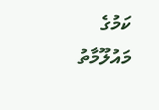ކަމުގެ މައުލޫމާތު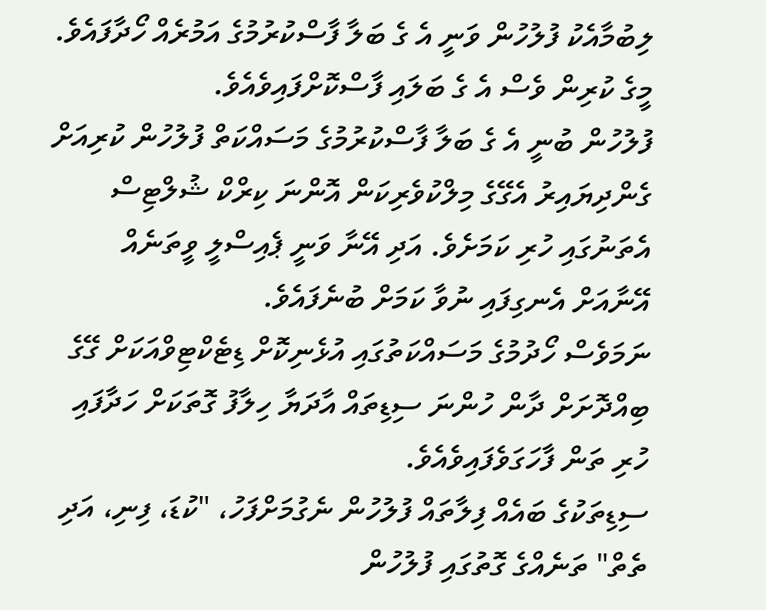ލިބުމާއެކު ފުލުހުން ވަނީ އެ ގެ ބަލާ ފާސްކުރުމުގެ އަމުރެއް ހޯދާފައެވެ. މީގެ ކުރިން ވެސް އެ ގެ ބަލައި ފާސްކޮށްފައިވެއެވެ.
ފުލުހުން ބުނީ އެ ގެ ބަލާ ފާސްކުރުމުގެ މަސައްކަތް ފުލުހުން ކުރިއަށް ގެންދިޔައިރު އެގޭގެ މިލްކުވެރިކަން އޮންނަ ކިރްކް ޝުލްޓިސް އެތަނުގައި ހުރި ކަމަށެވެ. އަދި އޭނާ ވަނީ ޕެއިސްލީ ވީތަނެއް އޭނާއަށް އެނގިފައި ނުވާ ކަމަށް ބުނެފައެވެ.
ނަމަވެސް ހޯދުމުގެ މަސައްކަތުގައި އުޅެނިކޮށް ޑިޓެކްޓިވްއަކަށް ގޭގެ ބިއްދޮށަށް ދާން ހުންނަ ސިޑިތައް އާދަޔާ ހިލާފު ގޮތަކަށް ހަދާފައި ހުރި ތަން ފާހަގަވެފައިވެއެވެ.
ސިޑިތަކުގެ ބައެއް ފިލާތައް ފުލުހުން ނެގުމަށްފަހު، "ކުޑަ، ފިނި، އަދި ތެތް" ތަނެއްގެ ގޮތުގައި ފުލުހުން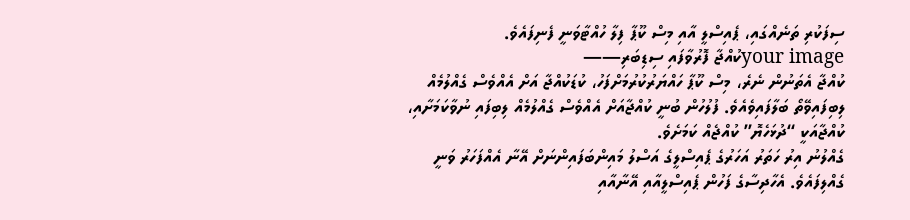ސިފަކުރި ތަނެއްގައި، ޕެއިސްލީ އާއި މިސް ކޫޕާ ފިލާ ހުއްޓާވަނީ ފެނިފައެވެ.
your imageކުއްޖާ ފޮރުވާފައި ސިޑިބަރި——
ކުއްޖާ އެތަނުން ނެރެ، މިސް ކޫޕާ ހައްޔަރުކުރުމަށްފަހު، ކުޑަކުއްޖާ އަށް އެއްވެސް ގެއްލުމެއް ލިބިފައިވޭތޯ ބަލާފައިވެއެވެ. ފުލުހުން ބުނީ ކުއްޖާއަށް އެއްވެސް ގެއްލުމެއް ލިބިފައި ނުވާކަމަށާއި، ކުއްޖާއަކީ “ދުޅަހެޔޮ” ކުއްޖެއް ކަމަށެވެ.
ގެއްލުނު އިރު ހަތަރު އަހަރުގެ ޕެއިސްލީގެ އަސްލު މައިންބަފައިންނަށް އޭނާ އެއްފަހަރު ވަނީ ގެއްލިފައެވެ. އެހާދިސާގެ ފަހުން ޕެއިސްލީއާއި އޭނާއާއި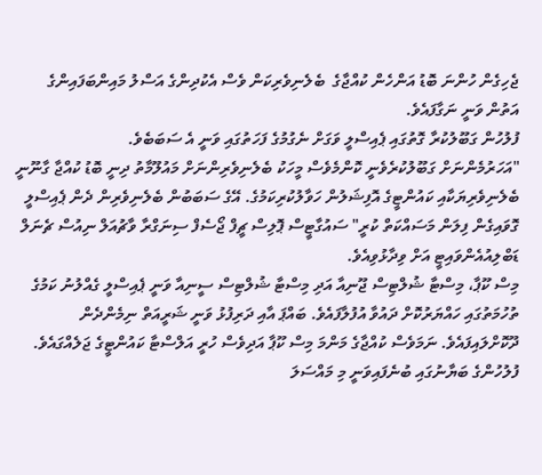ޖެހިގެން ހުންނަ ބޮޑު އަންހެން ކުއްޖާގެ  ބެލެނިވެރިކަން ވެސް އެކުދިންގެ އަސްލު މައިންބަފައިންގެ އަތުން ވަނީ ނަގާފައެވެ.
ފުލުހުން ގަބޫލުކުރާ ގޮތުގައި ޕެއިސްލީ ވަގަށް ނެގުމުގެ ފަހަތުގައި ވަނީ އެ ސަބަބެވެ.
"އަހަރުމެންނަށް ގަބޫލުކުރެވެނީ ކޮންމެވެސް މީހަކު ބެލެނިވެރިންނަށް މައުލޫމާތު ދިނީ ބޮޑު ކުއްޖާ ގާނޫނީ ބެލެނިވެރިޔަކާއި ކައުންޓީގެ އޮފިޝަލުން ހަވާލުކުރިކަމުގެ. އޭގެ ސަބަބުން ބެލެނިވެރިން ދެން ޕެއިސްލީ ގޮވައިގެން ފިލަން މަސައްކަތް ކުރީ" ސައުގާޓީސް ޕޮލިސް ޗީފް ޖޯސެފް ސިނަގްރާ ވާޗުއަލް ނިއުސް ޗެނަލް ޑަބްލިއުއެންވައިޓީ އަށް ވިދާޅުވިއެވެ.
މިސް ކޫޕާ، މިސްޓާ ޝުލްޓިސް ޖޫނިއާ އަދި މިސްޓާ ޝުލްޓިސް ސީނިއާ ވަނީ ޕެއިސްލީ ގެއްލުނު ކަމުގެ ތުހުމަތުގައި ހައްޔަރުކޮށް ދައުވާ އުފުލާފައެވެ. ބައްޕަ އާއި ދަރިފުޅު ވަނީ ޝަރީއަތް ނިމެންދެން ދޫކޮށްލައިފައެވެ. ނަމަވެސް ކުއްޖާގެ މަންމަ މިސް ކޫޕާ އަދިވެސް ހުރީ އަލްސްޓާ ކައުންޓީގެ ޖަލެއްގައެވެ.
ފުލުހުންގެ ބަޔާނުގައި ބުނެފައިވަނީ މި މައްސަލަ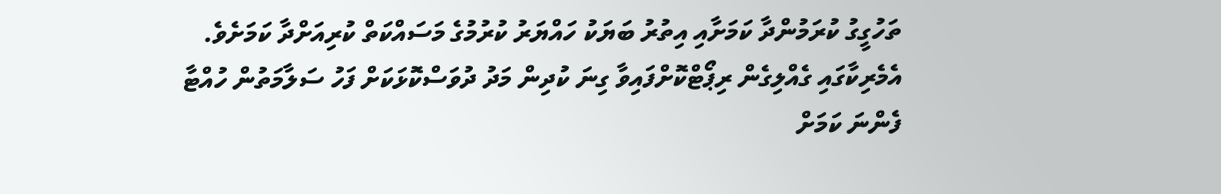ތަހުގީގު ކުރަމުންދާ ކަމަށާއި އިތުރު ބަޔަކު ހައްޔަރު ކުރުމުގެ މަސައްކަތް ކުރިއަށްދާ ކަމަށެވެ.
އެމެރިކާގައި ގެއްލިގެން ރިޕޯޓްކޮށްފައިވާ ގިނަ ކުދިން މަދު ދުވަސްކޮޅަކަށް ފަހު ސަލާމަތުން ހުއްޓާ ފެންނަ ކަމަށް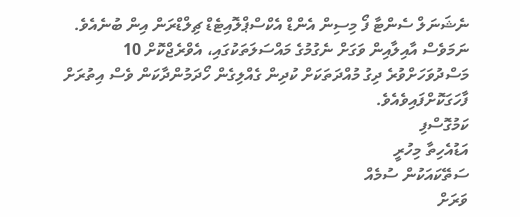ނެޝަނަލް ސެންޓާ ފޯ މިސިން އެންޑް އެކްސްޕްލޮއިޓެޑް ޗިލްޑްރަން އިން ބުނެއެވެ.
ނަމަވެސް އާއިލާއިން ވަގަށް ނެގުމުގެ މައްސަލަތަކުގައި، އެވްރެޖްކޮށް 10 މަސްދުވަހަށްވުރެ ދިގު މުއްދަތަކަށް ކުދިން ގެއްލިގެން ހޯދަމުންދާކަން ވެސް އިތުރަށް ފާހަގަކޮށްފައިވެއެވެ.
ކަމުގޮސްފި
އަޑުއެހިތާ މިހުރީ
ސަތޭކައަކުން ސުމެއް
ވަރަށް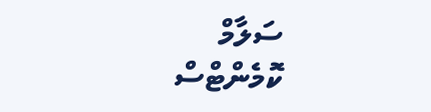ސަލާމް
ކޮމެންޓްސް